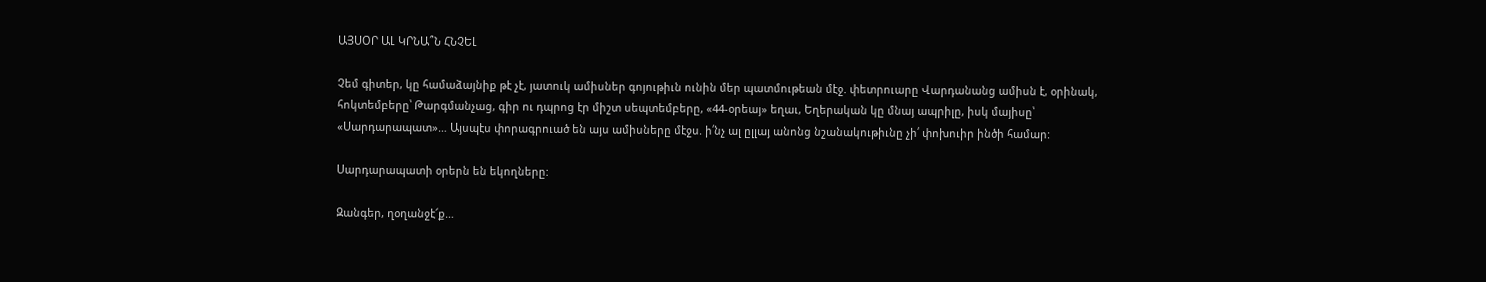ԱՅՍՕՐ ԱԼ ԿՐՆԱ՞Ն ՀՆՉԵԼ

Չեմ գիտեր, կը համաձայնիք թէ չէ, յատուկ ամիսներ գոյութիւն ունին մեր պատմութեան մէջ. փետրուարը Վարդանանց ամիսն է, օրինակ, հոկտեմբերը՝ Թարգմանչաց, գիր ու դպրոց էր միշտ սեպտեմբերը, «44-օրեայ» եղաւ, Եղերական կը մնայ ապրիլը, իսկ մայիսը՝ «Սարդարապատ»… Այսպէս փորագրուած են այս ամիսները մէջս. ի՛նչ ալ ըլլայ անոնց նշանակութիւնը չի՛ փոխուիր ինծի համար:

Սարդարապատի օրերն են եկողները:

Զանգեր, ղօղանջէ՜ք…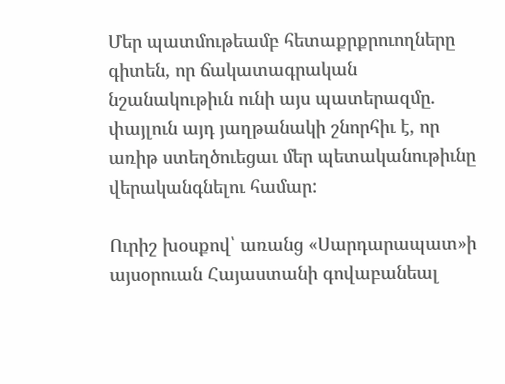Մեր պատմութեամբ հետաքրքրուողները գիտեն, որ ճակատագրական նշանակութիւն ունի այս պատերազմը. փայլուն այդ յաղթանակի շնորհիւ է, որ առիթ ստեղծուեցաւ մեր պետականութիւնը վերականգնելու համար:

Ուրիշ խօսքով՝ առանց «Սարդարապատ»ի այսօրուան Հայաստանի գովաբանեալ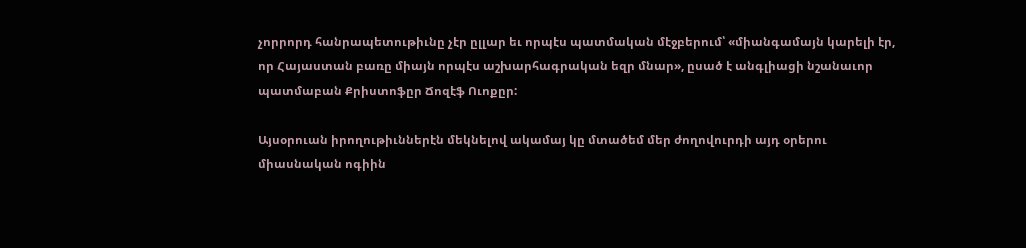չորրորդ հանրապետութիւնը չէր ըլլար եւ որպէս պատմական մէջբերում՝ «միանգամայն կարելի էր, որ Հայաստան բառը միայն որպէս աշխարհագրական եզր մնար», ըսած է անգլիացի նշանաւոր պատմաբան Քրիստոֆըր Ճոզէֆ Ուոքըր:

Այսօրուան իրողութիւններէն մեկնելով ակամայ կը մտածեմ մեր ժողովուրդի այդ օրերու միասնական ոգիին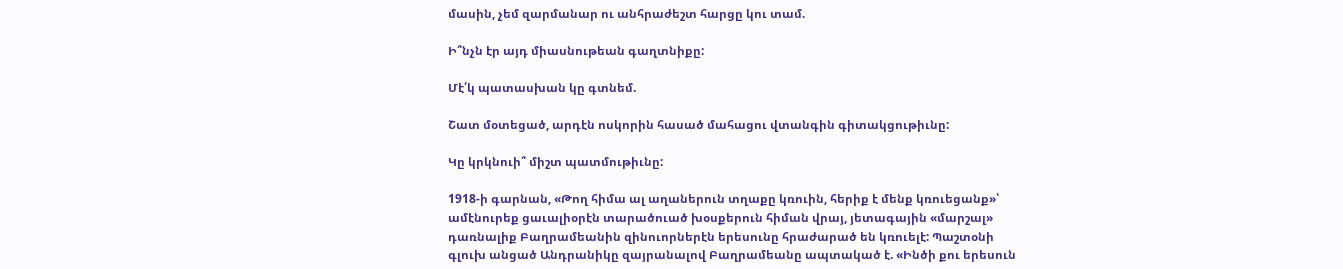մասին, չեմ զարմանար ու անհրաժեշտ հարցը կու տամ.

Ի՞նչն էր այդ միասնութեան գաղտնիքը:

Մէ՛կ պատասխան կը գտնեմ.

Շատ մօտեցած, արդէն ոսկորին հասած մահացու վտանգին գիտակցութիւնը:

Կը կրկնուի՞ միշտ պատմութիւնը:

1918-ի գարնան, «Թող հիմա ալ աղաներուն տղաքը կռուին, հերիք է մենք կռուեցանք»՝ ամէնուրեք ցաւալիօրէն տարածուած խօսքերուն հիման վրայ, յետագային «մարշալ» դառնալիք Բաղրամեանին զինուորներէն երեսունը հրաժարած են կռուելէ: Պաշտօնի գլուխ անցած Անդրանիկը զայրանալով Բաղրամեանը ապտակած է. «Ինծի քու երեսուն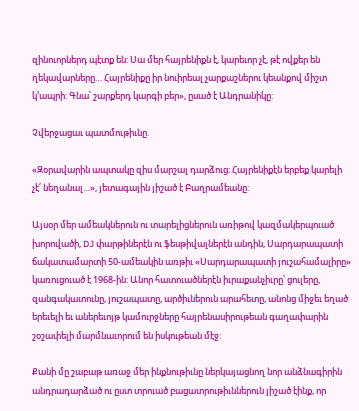զինուորներդ պէտք են: Սա մեր հայրենիքն է, կարեւոր չէ, թէ ովքեր են ղեկավարները… Հայրենիքը իր նուիրեալ չարքաշներու կեանքով միշտ կ՚ապրի: Գնա՛ շարքերդ կարգի բեր», ըսած է Անդրանիկը:

Չվերջացաւ պատմութիւնը.

«Զօրավարին ապտակը զիս մարշալ դարձուց։ Հայրենիքէն երբեք կարելի չէ՛ նեղանալ…», յետագային յիշած է Բաղրամեանը:

Այսօր մեր ամեակներուն ու տարելիցներուն առիթով կազմակերպուած խորովածի, DJ փարթիներէն ու ֆեսթիվալներէն անդին, Սարդարապատի ճակատամարտի 50-ամեակին առթիւ «Սարդարապատի յուշահամալիրը» կառուցուած է 1968-ին: Անոր հատուածներէն իւրաքանչիւրը՝ ցուլերը, զանգակատունը, յուշապատը, արծիւներուն արահետը, անոնց միջեւ եղած երեւելի եւ աներեւոյթ կամուրջները հայրենասիրութեան գաղափարին շօշափելի մարմնաւորում են իսկութեան մէջ:

Քանի մը շաբաթ առաջ մեր ինքնութիւնը ներկայացնող նոր անձնագիրին անդրադարձած ու ըստ տրուած բացատրութիւններուն յիշած էինք, որ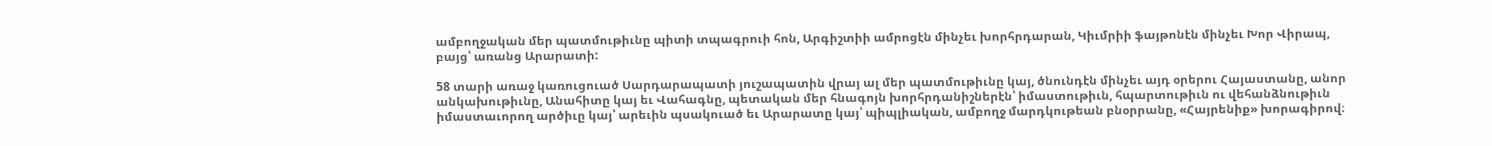ամբողջական մեր պատմութիւնը պիտի տպագրուի հոն, Արգիշտիի ամրոցէն մինչեւ խորհրդարան, Կիւմրիի ֆայթոնէն մինչեւ Խոր Վիրապ, բայց՝ առանց Արարատի:

58 տարի առաջ կառուցուած Սարդարապատի յուշապատին վրայ ալ մեր պատմութիւնը կայ, ծնունդէն մինչեւ այդ օրերու Հայաստանը, անոր անկախութիւնը, Անահիտը կայ եւ Վահագնը, պետական մեր հնագոյն խորհրդանիշներէն՝ իմաստութիւն, հպարտութիւն ու վեհանձնութիւն իմաստաւորող արծիւը կայ՝ արեւին պսակուած եւ Արարատը կայ՝ պիպլիական, ամբողջ մարդկութեան բնօրրանը, «Հայրենիք» խորագիրով։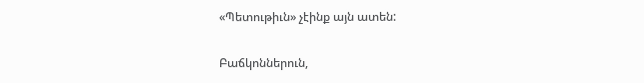«Պետութիւն» չէինք այն ատեն:

Բաճկոններուն,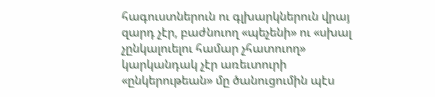հագուստներուն ու գլխարկներուն վրայ զարդ չէր, բաժնուող «պեչենի» ու «սխալ չընկալուելու համար չհատուող» կարկանդակ չէր առեւտուրի «ընկերութեան» մը ծանուցումին պէս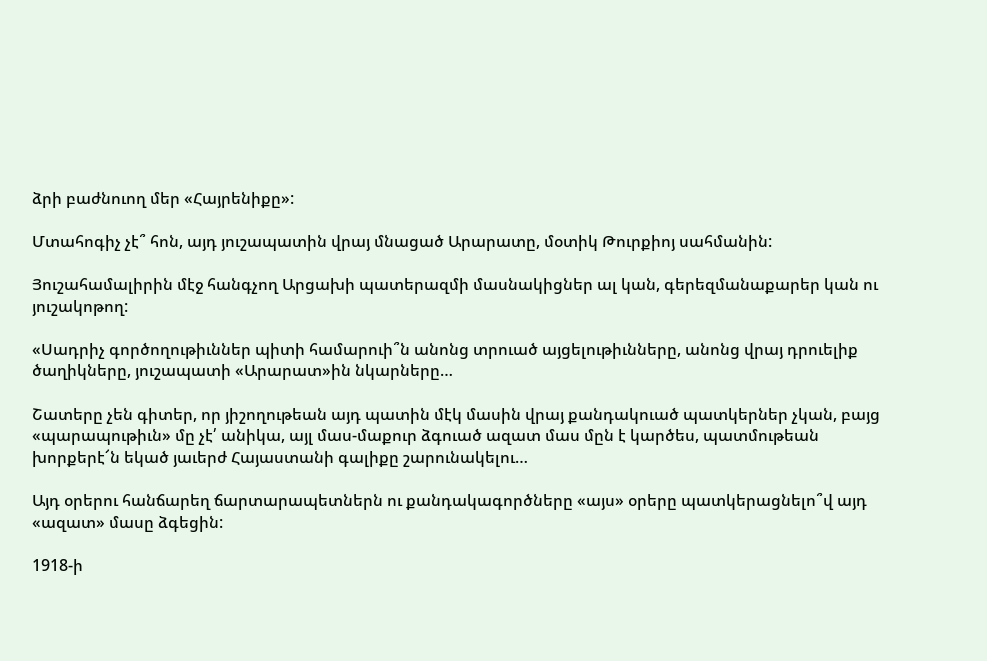ձրի բաժնուող մեր «Հայրենիքը»:

Մտահոգիչ չէ՞ հոն, այդ յուշապատին վրայ մնացած Արարատը, մօտիկ Թուրքիոյ սահմանին:

Յուշահամալիրին մէջ հանգչող Արցախի պատերազմի մասնակիցներ ալ կան, գերեզմանաքարեր կան ու յուշակոթող:

«Սադրիչ գործողութիւններ պիտի համարուի՞ն անոնց տրուած այցելութիւնները, անոնց վրայ դրուելիք ծաղիկները, յուշապատի «Արարատ»ին նկարները…

Շատերը չեն գիտեր, որ յիշողութեան այդ պատին մէկ մասին վրայ քանդակուած պատկերներ չկան, բայց «պարապութիւն» մը չէ՛ անիկա, այլ մաս-մաքուր ձգուած ազատ մաս մըն է կարծես, պատմութեան խորքերէ՜ն եկած յաւերժ Հայաստանի գալիքը շարունակելու…

Այդ օրերու հանճարեղ ճարտարապետներն ու քանդակագործները «այս» օրերը պատկերացնելո՞վ այդ «ազատ» մասը ձգեցին:

1918-ի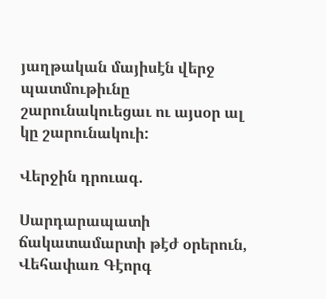յաղթական մայիսէն վերջ պատմութիւնը շարունակուեցաւ ու այսօր ալ կը շարունակուի:

Վերջին դրուագ.

Սարդարապատի ճակատամարտի թէժ օրերուն, Վեհափառ Գէորգ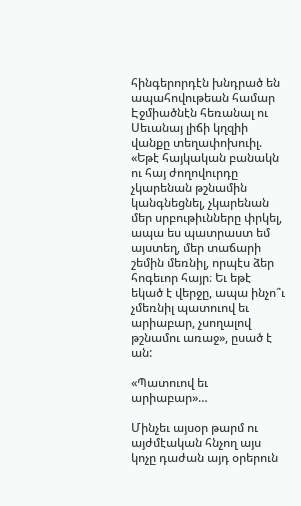հինգերորդէն խնդրած են ապահովութեան համար Էջմիածնէն հեռանալ ու Սեւանայ լիճի կղզիի վանքը տեղափոխուիլ. «Եթէ հայկական բանակն ու հայ ժողովուրդը չկարենան թշնամին կանգնեցնել, չկարենան մեր սրբութիւնները փրկել, ապա ես պատրաստ եմ այստեղ, մեր տաճարի շեմին մեռնիլ, որպէս ձեր հոգեւոր հայր։ Եւ եթէ եկած է վերջը, ապա ինչո՞ւ չմեռնիլ պատուով եւ արիաբար, չսողալով թշնամու առաջ», ըսած է ան:

«Պատուով եւ արիաբար»…

Մինչեւ այսօր թարմ ու այժմէական հնչող այս կոչը դաժան այդ օրերուն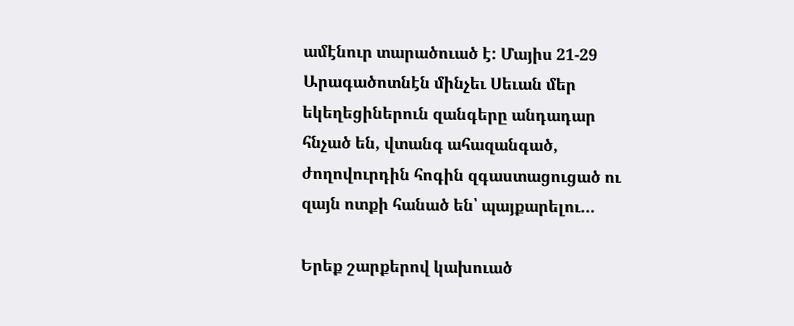ամէնուր տարածուած է: Մայիս 21-29 Արագածոտնէն մինչեւ Սեւան մեր եկեղեցիներուն զանգերը անդադար հնչած են, վտանգ ահազանգած, ժողովուրդին հոգին զգաստացուցած ու զայն ոտքի հանած են՝ պայքարելու…

Երեք շարքերով կախուած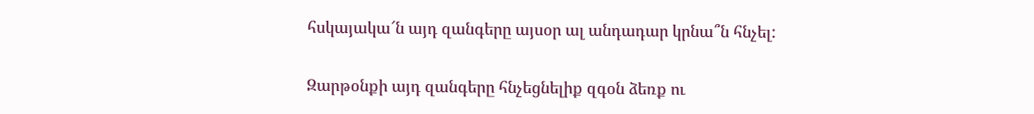հսկայակա՜ն այդ զանգերը այսօր ալ անդադար կրնա՞ն հնչել:

Զարթօնքի այդ զանգերը հնչեցնելիք զգօն ձեռք ու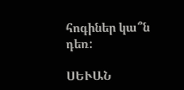հոգիներ կա՞ն դեռ:

ՍԵՒԱՆ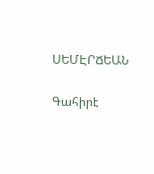ՍԵՄԷՐՃԵԱՆ

Գահիրէ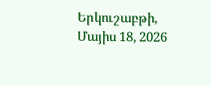Երկուշաբթի, Մայիս 18, 2026